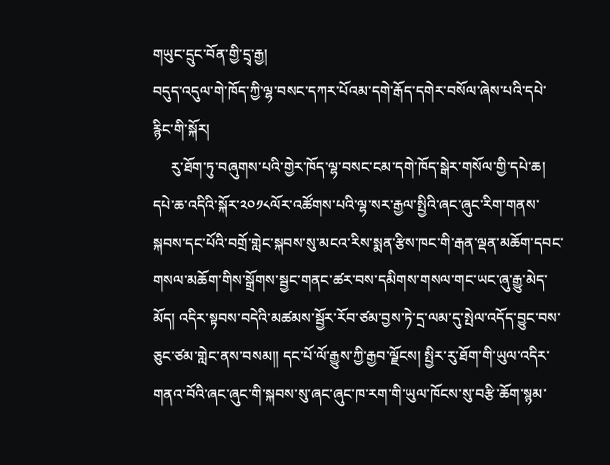གཡུང་དྲུང་བོན་གྱི་དྲྭ་རྒྱ།
བདུད་འདུལ་གེ་ཁོད་ཀྱི་ལྷ་བསང་དཀར་པོའམ་དགེ་རྒོད་དགེར་བསོལ་ཞེས་པའི་དཔེ་རྙིང་གི་སྐོར།
     རུ་ཐོག་ཏུ་བཞུགས་པའི་གྱེར་ཁོད་ལྷ་བསང་ངམ་དགེ་ཁོད་སྒེར་གསོལ་གྱི་དཔེ་ཆ། དཔེ་ཆ་འདིའི་སྐོར་༢༠༡༨ལོར་འཚོགས་པའི་ལྷ་སར་རྒྱལ་སྤྱིའི་ཞང་ཞུང་རིག་གནས་སྐབས་དང་པོའི་བགྲོ་གླེང་སྐབས་སུ་མངའ་རིས་སྨན་རྩིས་ཁང་གི་རྒན་ལྡན་མཆོག་དབང་གསལ་མཆོག་གིས་སྒྲོགས་སྦྱང་གནང་ཚར་བས་དམིགས་གསལ་གང་ཡང་ཞུ་རྒྱུ་མེད་མོད། འདིར་སྟབས་བདེའི་མཚམས་སྦྱོར་རོབ་ཙམ་བྱས་ཏེ་དྲ་ལམ་དུ་སྤེལ་འདོད་བྱུང་བས་ཅུང་ཙམ་གླེང་ནས་བསམ།། དང་པོ་ལོ་རྒྱུས་ཀྱི་རྒྱབ་ལྗོངས། སྤྱིར་རུ་ཐོག་གི་ཡུལ་འདིར་གནའ་བོའི་ཞང་ཞུང་གི་སྐབས་སུ་ཞང་ཞུང་ཁ་རག་གི་ཡུལ་ཁོངས་སུ་བརྩི་ཆོག་སྙམ་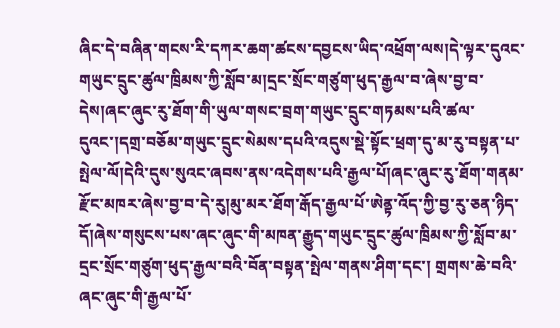ཞིང་དེ་བཞིན་གངས་རི་དཀར་ཆག་ཚངས་དབྱངས་ཡིད་འཕྲོག་ལས།དེ་ལྟར་དུའང་གཡུང་དྲུང་ཚུལ་ཁྲིམས་ཀྱི་སློབ་མ།དྲང་སྲོང་གཙུག་ཕུད་རྒྱལ་བ་ཞེས་བྱ་བ་དེས།ཞང་ཞུང་རུ་ཐོག་གི་ཡུལ་གསང་བྲག་གཡུང་དྲུང་གཏམས་པའི་ཚལ་དུའང་།དགྲ་བཅོམ་གཡུང་དྲུང་སེམས་དཔའི་འདུས་སྡེ་སྟོང་ཕྲག་དུ་མ་རུ་བསྟན་པ་སྤེལ་ལོ།དེའི་དུས་སུའང་ཞབས་ནས་འདེགས་པའི་རྒྱལ་པོ།ཞང་ཞུང་རུ་ཐོག་གནམ་རྫོང་མཁར་ཞེས་བྱ་བ་དེ་རུ།མུ་མར་ཐོག་རྒོད་རྒྱལ་པོ་ཨེནྟ་འོད་ཀྱི་བྱ་རུ་ཅན་ཉིད་དོ།ཞེས་གསུངས་པས་ཞང་ཞུང་གི་མཁན་རྒྱུད་གཡུང་དྲུང་ཚུལ་ཁྲིམས་ཀྱི་སློབ་མ་དྲང་སྲོང་གཙུག་ཕུད་རྒྱལ་བའི་བོན་བསྟན་སྤེལ་གནས་ཤིག་དང་། གྲགས་ཆེ་བའི་ཞང་ཞུང་གི་རྒྱལ་པོ་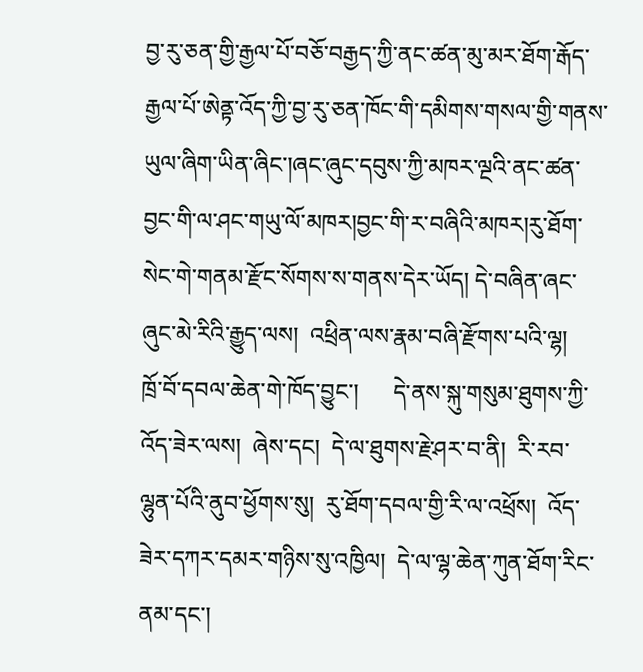བྱ་རུ་ཅན་གྱི་རྒྱལ་པོ་བཅོ་བརྒྱད་ཀྱི་ནང་ཚན་མུ་མར་ཐོག་རྒོད་རྒྱལ་པོ་ཨེནྟ་འོད་ཀྱི་བྱ་རུ་ཅན་ཁོང་གི་དམིགས་གསལ་གྱི་གནས་ཡུལ་ཞིག་ཡིན་ཞིང་།ཞང་ཞུང་དབུས་ཀྱི་མཁར་ལྔའི་ནང་ཚན་བྱང་གི་ལ་ཤང་གཡུ་ལོ་མཁར།བྱང་གི་ར་བཞིའི་མཁར།རུ་ཐོག་སེང་གེ་གནམ་རྫོང་སོགས་ས་གནས་དེར་ཡོད། དེ་བཞིན་ཞང་ཞུང་མེ་རིའི་རྒྱུད་ལས།  འཕྲིན་ལས་རྣམ་བཞི་རྫོགས་པའི་ལྷ།   ཁྲོ་བོ་དབལ་ཆེན་གེ་ཁོད་བྱུང་།      དེ་ནས་སྐུ་གསུམ་ཐུགས་ཀྱི་འོད་ཟེར་ལས།  ཞེས་དང།  དེ་ལ་ཐུགས་རྗེ་ཤར་བ་ནི།  རི་རབ་ལྷུན་པོའི་ནུབ་ཕྱོགས་སུ།  རུ་ཐོག་དབལ་གྱི་རི་ལ་འཕྲོས།  འོད་ཟེར་དཀར་དམར་གཉིས་སུ་འཁྱིལ།  དེ་ལ་ལྷ་ཆེན་ཀུན་ཐོག་རིང་ནམ་དང་།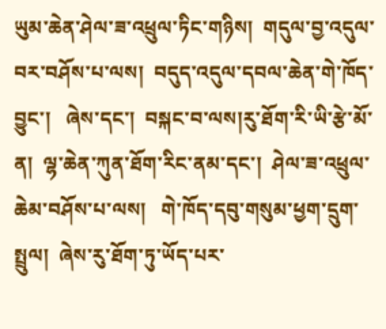ཡུམ་ཆེན་ཤེལ་ཟ་འཕྲུལ་ཏིང་གཉིས།  གདུལ་བྱ་འདུལ་བར་བཤོས་པ་ལས།  བདུད་འདུལ་དབལ་ཆེན་གེ་ཁོད་བྱུང་།   ཞེས་དང་།  བསྐང་བ་ལས།རུ་ཐོག་རི་ཡི་རྩེ་མོ་ན།  ལྷ་ཆེན་ཀུན་ཐོག་རིང་ནམ་དང་།  ཤེལ་ཟ་འཕྲུལ་ཆེམ་བཤོས་པ་ལས།   གེ་ཁོད་དབུ་གསུམ་ཕྱག་དྲུག་སྤྲུལ།  ཞེས་རུ་ཐོག་ཏུ་ཡོད་པར་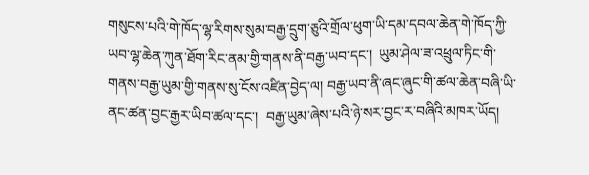གསུངས་པའི་གེ་ཁོད་ལྷ་རིགས་སུམ་བརྒྱ་དྲུག་ཅུའི་གྲོལ་ཕུག་ཡི་དམ་དབལ་ཆེན་གེ་ཁོད་ཀྱི་ཡབ་ལྷ་ཆེན་ཀུན་ཐོག་རིང་ནམ་གྱི་གནས་ནི་བརྒྱ་ཡབ་དང་།  ཡུམ་ཤེལ་ཟ་འཕྲུལ་ཏིང་གི་གནས་བརྒྱ་ཡུམ་གྱི་གནས་སུ་ངོས་འཛིན་བྱེད་ལ། བརྒྱ་ཡབ་ནི་ཞང་ཞུང་གི་ཚལ་ཆེན་བཞི་ཡི་ནང་ཚན་བྱང་རྒྱར་ཡིབ་ཚལ་དང་།  བརྒྱ་ཡུམ་ཞེས་པའི་ཉེ་སར་བྱང་ར་བཞིའི་མཁར་ཡོད།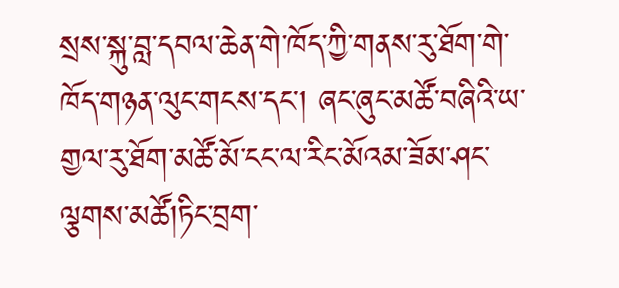སྲས་སྐུ་བླ་དབལ་ཆེན་གེ་ཁོད་ཀྱི་གནས་རུ་ཐོག་གེ་ཁོད་གཉན་ལུང་གངས་དང་། ཞང་ཞུང་མཚོ་བཞིའི་ཡ་གྱལ་རུ་ཐོག་མཚོ་མོ་ངང་ལ་རིང་མོའམ་ཟོམ་ཤང་ལྕགས་མཚོ།ཏིང་བྲག་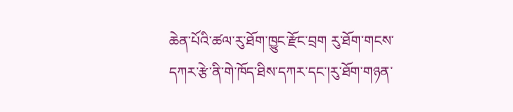ཆེན་པོའི་ཚལ་རུ་ཐོག་ཁྱུང་རྫོང་བྲག རུ་ཐོག་གངས་དཀར་རྩེ་ནི་གེ་ཁོད་ཐིས་དཀར་དང་།རུ་ཐོག་གཉན་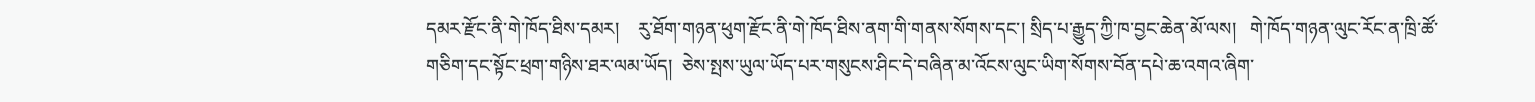དམར་རྫོང་ནི་གེ་ཁོད་ཐིས་དམར།    རུ་ཐོག་གཉན་ཕུག་རྫོང་ནི་གེ་ཁོད་ཐིས་ནག་གི་གནས་སོགས་དང་། སྲིད་པ་རྒྱུད་ཀྱི་ཁ་བྱང་ཆེན་མོ་ལས།   གེ་ཁོད་གཉན་ལུང་རོང་ན་ཁྲི་ཚོ་གཅིག་དང་སྟོང་ཕྲག་གཉིས་ཐར་ལམ་ཡོད།  ཅེས་སྤས་ཡུལ་ཡོད་པར་གསུངས་ཤིང་དེ་བཞིན་མ་འོངས་ལུང་ཡིག་སོགས་བོན་དཔེ་ཆ་འགའ་ཞིག་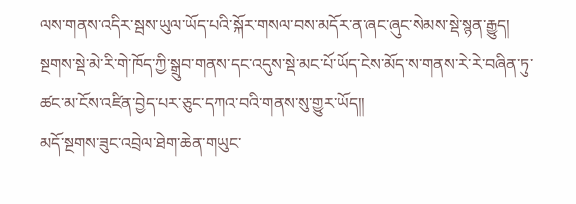ལས་གནས་འདིར་སྦས་ཡུལ་ཡོད་པའི་སྐོར་གསལ་བས་མདོར་ན་ཞང་ཞུང་སེམས་སྡེ་སྙན་རྒྱུད།  སྔགས་སྡེ་མེ་རི་གེ་ཁོད་ཀྱི་སྒྲུབ་གནས་དང་འདུས་སྡེ་མང་པོ་ཡོད་ངེས་མོད་ས་གནས་རེ་རེ་བཞིན་ཏུ་ཚང་མ་ངོས་འཛིན་བྱེད་པར་ཅུང་དཀའ་བའི་གནས་སུ་གྱུར་ཡོད།།
མདོ་སྔགས་ཟུང་འབྲེལ་ཐེག་ཆེན་གཡུང་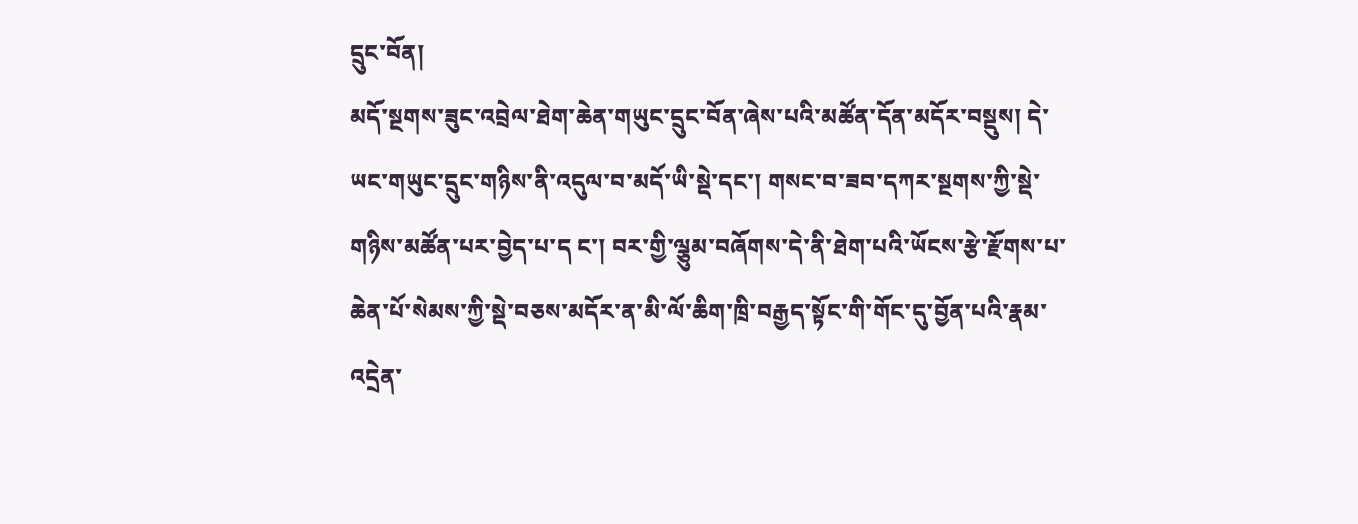དྲུང་བོན།
མདོ་སྔགས་ཟུང་འབྲེལ་ཐེག་ཆེན་གཡུང་དྲུང་བོན་ཞེས་པའི་མཚོན་དོན་མདོར་བསྡུས། དེ་ཡང་གཡུང་དྲུང་གཉིས་ནི་འདུལ་བ་མདོ་ཡི་སྡེ་དང་། གསང་བ་ཟབ་དཀར་སྔགས་ཀྱི་སྡེ་གཉིས་མཚོན་པར་བྱེད་པ་ད ང་། བར་གྱི་ལྕུམ་བཞོགས་དེ་ནི་ཐེག་པའི་ཡོངས་རྩེ་རྫོགས་པ་ཆེན་པོ་སེམས་ཀྱི་སྡེ་བཅས་མདོར་ན་མི་ལོ་ཆིག་ཁྲི་བརྒྱད་སྟོང་གི་གོང་དུ་བྱོན་པའི་རྣམ་འདྲེན་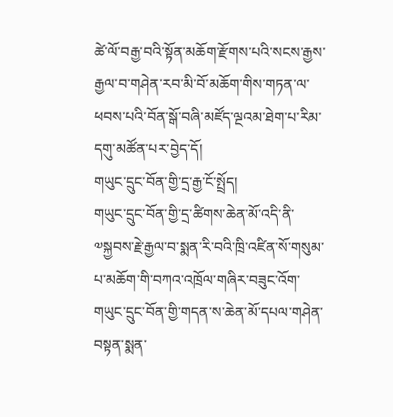ཚེ་ལོ་བརྒྱ་བའི་སྟོན་མཆོག་རྫོགས་པའི་སངས་རྒྱས་རྒྱལ་བ་གཤེན་རབ་མི་བོ་མཆོག་གིས་གཏན་ལ་ཕབས་པའི་བོན་སྒོ་བཞི་མཛོད་ལྔའམ་ཐེག་པ་རིམ་དགུ་མཚོན་པར་བྱེད་དོ།
གཡུང་དྲུང་བོན་གྱི་དྲ་རྒྱ་ངོ་སྤྲོད།
གཡུང་དྲུང་བོན་གྱི་དྲ་ཚིགས་ཆེན་མོ་འདི་ནི་༧སྐྱབས་རྗེ་རྒྱལ་བ་སྨན་རི་བའི་ཁྲི་འཛིན་སོ་གསུམ་པ་མཆོག་གི་བཀའ་འཁྲོལ་གཞིར་བཟུང་འོག་གཡུང་དྲུང་བོན་གྱི་གདན་ས་ཆེན་མོ་དཔལ་གཤེན་བསྟན་སྨན་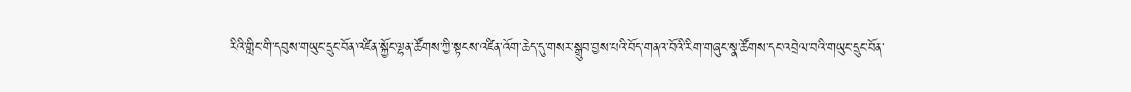རིའི་གླིང་གི་དབུས་གཡུང་དྲུང་བོན་འཛིན་སྐྱོང་ལྷན་ཚོགས་ཀྱི་སྟངས་འཛིན་འོག་ཆེད་དུ་གསར་སྒྲུབ་བྱས་པའི་བོད་གནའ་བོའི་རིག་གཞུང་སྣ་ཚོགས་དང་འབྲེལ་བའི་གཡུང་དྲུང་བོན་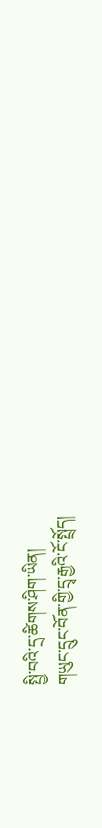སྤྱི་བའི་དྲ་ཚིགས་ཤིག་ཡིན།
གཡུང་དྲུང་བོན་གྱི་དྲྭ་རྒྱའི་ངོ་སྤྲོད།